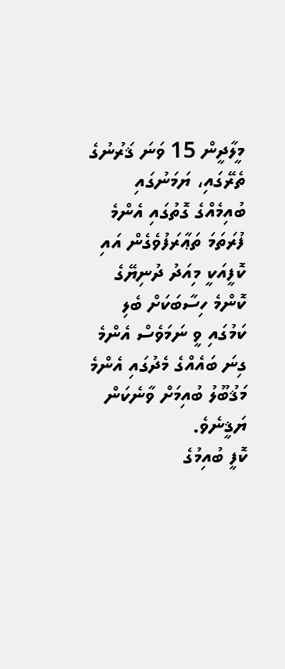މީލާދީން 15 ވަނަ ޤަރުނުގެ ތެރޭގައި، ޔަމަނުގައި ބުއިމެއްގެ ގޮތުގައި އެންމެ ފުރަތަމަ ތަޢާރަފުވެގެން އައި ކޮފީއަކީ މިއަދު ދުނިޔޭގެ ކޮންމެ ހިސާބަކަށް ބެލި ކަމުގައި ވީ ނަމަވެސް އެންމެ ގިނަ ބައެއްގެ މެދުގައި އެންމެ މަޤުބޫލު ބުއިމަށް ވާނެކަން ޔަޤީނެވެ.
ކޮފީ ބުއިމުގެ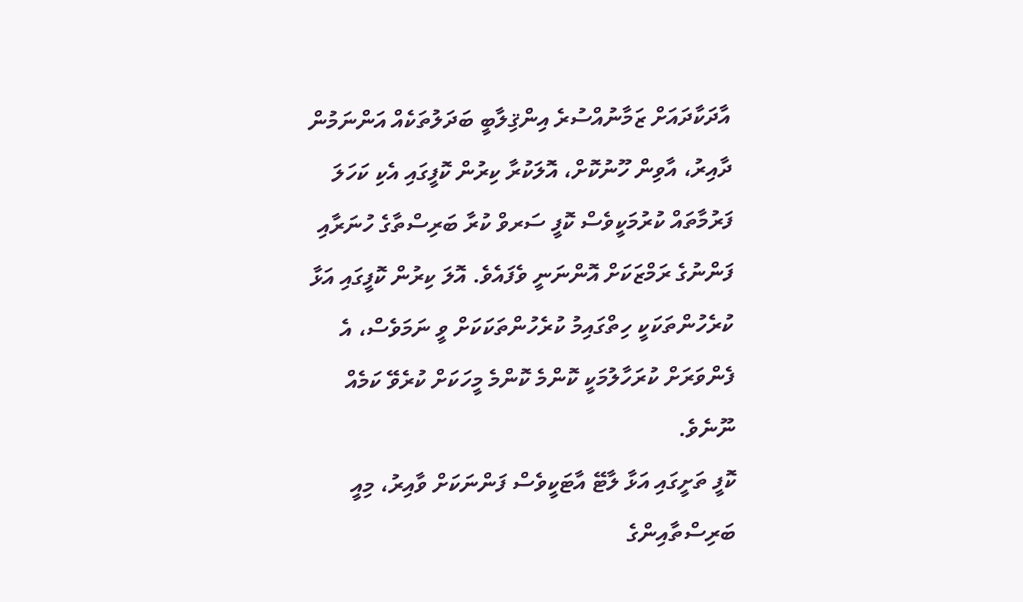އާދަކާދައަށް ޒަމާނުއްސުރެ އިންޤިލާބީ ބަދަލުތަކެއް އަންނަމުން ދާއިރު، އާވިން ހޫނުކޮށް، އޮލަކުރާ ކިރުން ކޮފީގައި އެކި ކަހަލަ ފަރުމާތައް ކުރުމަކީވެސް ކޮފީ ސަރވް ކުރާ ބަރިސްތާގެ ހުނަރާއި ފަންނުގެ ރަމްޒަކަށް އޮންނަނީ ވެފައެވެ. އޮލަ ކިރުން ކޮފީގައި އަޅާ ކުރެހުންތަކަކީ ހިތްގައިމު ކުރެހުންތަކަކަށް ވީ ނަމަވެސް، އެ ފެންވަރަށް ކުރަހާލުމަކީ ކޮންމެ ކޮންމެ މީހަކަށް ކުރެވޭ ކަމެއް ނޫނެވެ.
ކޮފީ ތަށީގައި އަޅާ ލާޓޭ އާޓަކީވެސް ފަންނަކަށް ވާއިރު، މިއީ ބަރިސްތާއިންގެ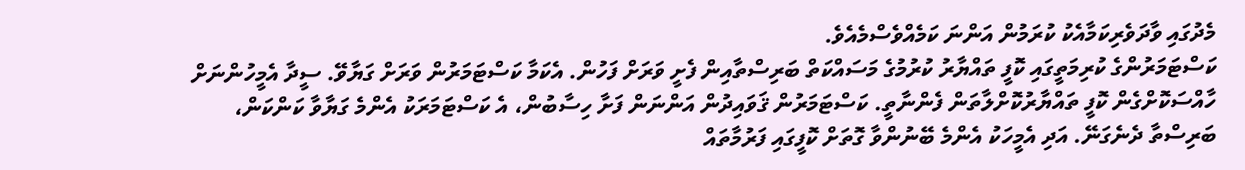މެދުގައި ވާދަވެރިކަމާއެކު ކުރަމުން އަންނަ ކަމެއްވެސްމެއެވެ.
ކަސްޓަމަރުންގެ ކުރިމަތީގައި ކޮފީ ތައްޔާރު ކުރުމުގެ މަސައްކަތް ބަރިސްތާއިން ފެށީ ވަރަށް ފަހުން. އެކަމާ ކަސްޓަމަރުން ވަރަށް ގަޔާވޭ. ސީދާ އެމީހުންނަށް ހާއްސަކޮށްގެން ކޮފީ ތައްޔާރުކޮށްލާތަން ފެންނާތީ. ކަސްޓަމަރުން ޤަވައިދުން އަންނަން ފަށާ ހިސާބުން، އެ ކަސްޓަމަރަކު އެންމެ ގަޔާވާ ކަންކަން، ބަރިސްތާ ދެނެގަނޭ. އަދި އެމީހަކު އެންމެ ބޭނުންވާ ގޮތަށް ކޮފީގައި ފަރުމާތައް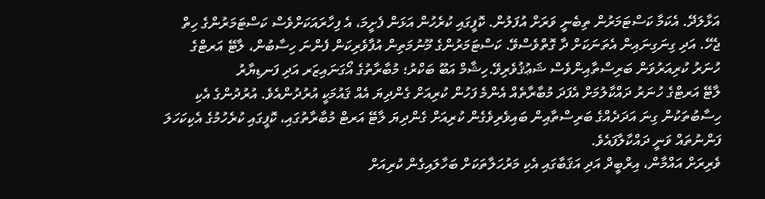އަޅާލަދޭ. އެކަމާ ކަސްޓަމަރުން ތިބެނީ ވަރަށް އުފަލުން. ކޮފީގައި ކުރެހުން އަޅަން ފެށީމަ، އެ ފިހާރައަކަށްވެސް ކަސްޓަމަރުންގެ ހިތް ޖެހޭ. އަދި ގިނަގިނައިން އެތަނަކަށް ދާ ގޮތްވެސްވޭ. ކަސްޓަމަރުންގެ މޫނުމަތިން އުފާވެރިކަން ފެންނަ ހިސާބުން، ލާޓޭ އަރޓްގެ ހުނަރު ކުރިއަރުވަން ބަރިސްތާއިންވެސް ޝަޢުޤުވެރިވޭ.ހިޝާމް އަބޫ ބަކްރު؛ މުބާރާތުގެ އޯގަނައިޒަރ އަދި ފަނޑިޔާރު
ލާޓޭ އަރޓްގެ ހުނަރު ދައްކާލުމަށް އެފަދަ މުބާރާތެއް އެންމެ ފަހުން ކުރިއަށް ގެންދިޔަ އެއް ޤައުމަކީ އުރުދުންއެވެ. އުރުދުންގެ އެކި ހިސާބުތަކުން ގިނަ އަދަދެއްގެ ބަރިސްތާއިން ބައިވެރިވެގެން ކުރިއަށް ގެންދިޔަ ލާޓޭ އަރޓް މުބާރާތުގައި، ކޮފީގައި ކުރެހުމުގެ އެކިކަހަލަ ފަންނުތައް ވަނީ ދައްކާލާފައެވެ.
ވެރިރަށް އައްމާން، އިރްބީދް އަދި އަޤަބާގައި އެކި މަރުހަލާތަކަށް ބަހާލައިގެން ކުރިއަށް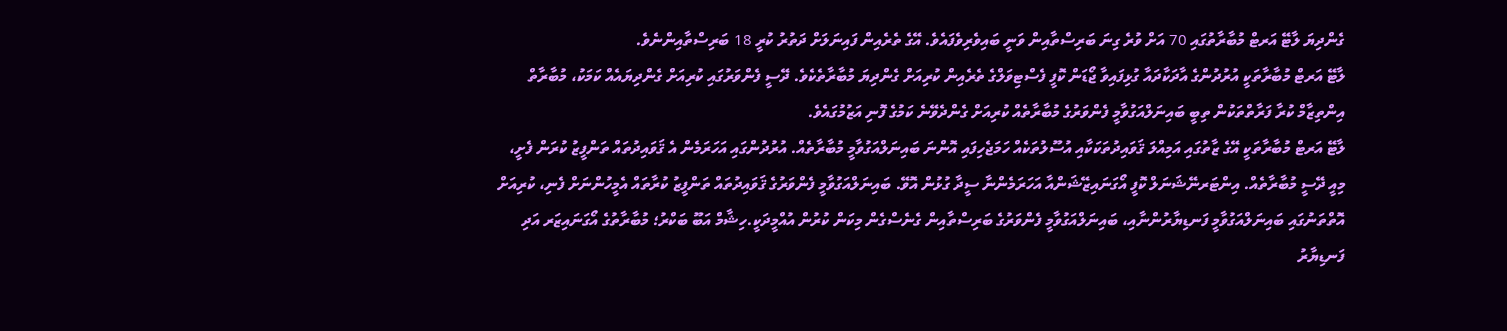ގެންދިޔަ ލާޓޭ އަރޓް މުބާރާތުގައި 70 އަށް ވުރެ ގިނަ ބަރިސްތާއިން ވަނީ ބައިވެރިވެފައެވެ. އޭގެ ތެރެއިން ފައިނަލަށް ދަތުރު ކުރީ 18 ބަރިސްތާއިންނެވެ.
ލާޓޭ އަރޓް މުބާރާތަކީ އުރުދުންގެ އާދަކާދައާ ގުޅިފައިވާ ޖޯޑަން ކޮފީ ފެސްޓިވަލްގެ ތެރެއިން ކުރިއަށް ގެންދިޔަ މުބާރާތެކެވެ. ދޭސީ ފެންވަރުގައި ކުރިއަށް ގެންދިޔައެއް ކަމަކު، މުބާރާތް އިންތިޒާމް ކުރާ ފަރާތްތަކުން ތިބީ ބައިނަލްއަގުވާމީ ފެންވަރުގެ މުބާރާތެއް ކުރިއަށް ގެންދެވޭނެ ކަމުގެ ފޮނި އަޒުމުގައެވެ.
ލާޓޭ އަރޓް މުބާރާތަކީ އޭގެ ޒާތުގައި އަމިއްލަ ޤަވައިދުތަކަކާއި އުސޫލުތަކެއް ހަމަޖެހިފައި އޮންނަ ބައިނަލްއަގުވާމީ މުބާރާތެއް. އުރުދުންގައި އަހަރަމެން އެ ޤަވައިދުތައް ތަންފީޒު ކުރަން ފެށީ، މިއީ ދޭސީ މުބާރާތެއް. އިންޓަރނޭޝަނަލް ކޮފީ އޯގަނައިޒޭޝަންއާ އަހަރަމެންނާ ސީދާ ގުޅުން އޮވޭ. ބައިނަލްއަގުވާމީ ފެންވަރުގެ ޤަވައިދުތައް ތަންފީޒު ކުރާތައް އެމީހުންނަށް ފެނި، ކުރިއަށް އޮތްތަނުގައި ބައިނަލްއަގުވާމީ ފަނޑިޔާރުންނާއި، ބައިނަލްއަގުވާމީ ފެންވަރުގެ ބަރިސްތާއިން ގެނެސްގެން މިކަން ކުރުން އުއްމީދަކީ.ހިޝާމް އަބޫ ބަކްރު؛ މުބާރާތުގެ އޯގަނައިޒަރ އަދި ފަނޑިޔާރު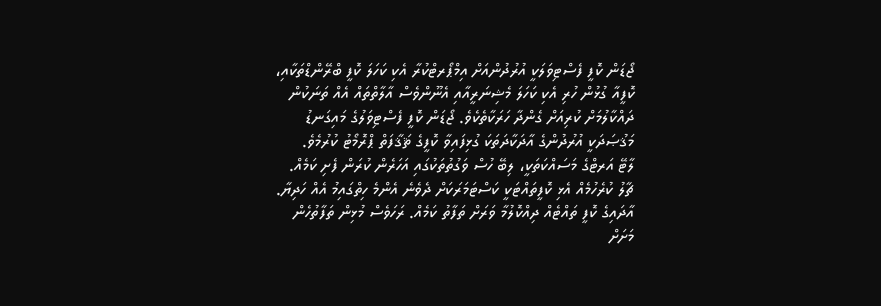ޖޯޑަން ކޮފީ ފެސްޓިވަލަކީ އުރުދުންއަށް އިމްޕޯރޓްކުރާ އެކި ކަހަލަ ކޮފީ ބްރޭންޑްތަކާއި، ކޮފީއާ ގުޅުން ހުރި އެކި ކަހަލަ މެޝިނަރީއާއި އެނޫންވެސް އާލާތްތައް އެއް ތަނަކުން ދައްކާލުމަށް ކުރިއަށް ގެންދާ ހަރަކާތެކެވެ. ޖޯޑަން ކޮފީ ފެސްޓިވަލުގެ މައިގަނޑު މަޤުޞަދަކީ އުރުދުންގެ އާދަކާދަތަކަ ގުޅިފައިވާ ކޮފީގެ ޘަޤާފަތް ޕްރޮމޯޓު ކުރުމެވެ.
ލާޓޭ އަރޓްގެ މަސައްކަތަކީ، ލިބޭ ހުސް ވަގުތުތަކުގައި އަހަރެން ކުރަން ފެށި ކަމެއް. ޗާލު ކުރެހުމެއް އެޅި ކޮފީތައްޓަކީ ކަސްޓަމަރަކަށް ދެވެނެ އެންމެ ހިތްގައިމު އެއް ހަދިޔާ. އާދައިގެ ކޮފީ ތައްޓެއް ދިއްކޮލުމާ ވަރަށް ތަފާތު ކަމެއް. ރަހަވެސް މުޅިން ތަފާތުހެން މަށަށް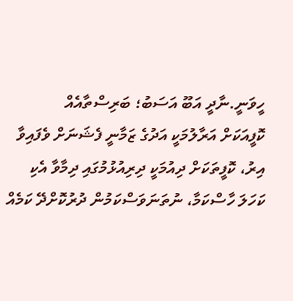ހީވަނީ.ނާދީ އަބޫ އަސަބު؛ ބަރިސްތާއެއް
ކޮފީއަކަށް އަރާލުމަކީ އަދުގެ ޒަމާނީ ފެޝަނަށް ވެފައިވާ އިރު، ކޮފީތަކަށް ދިއުމަކީ ދިރިއުޅުމުގައި ދިމާވާ އެކި ކަހަލަ ހާސްކަމާ، ނުތަނަވަސްކަމުން ދުރުކޮށްދޭ ކަމެއް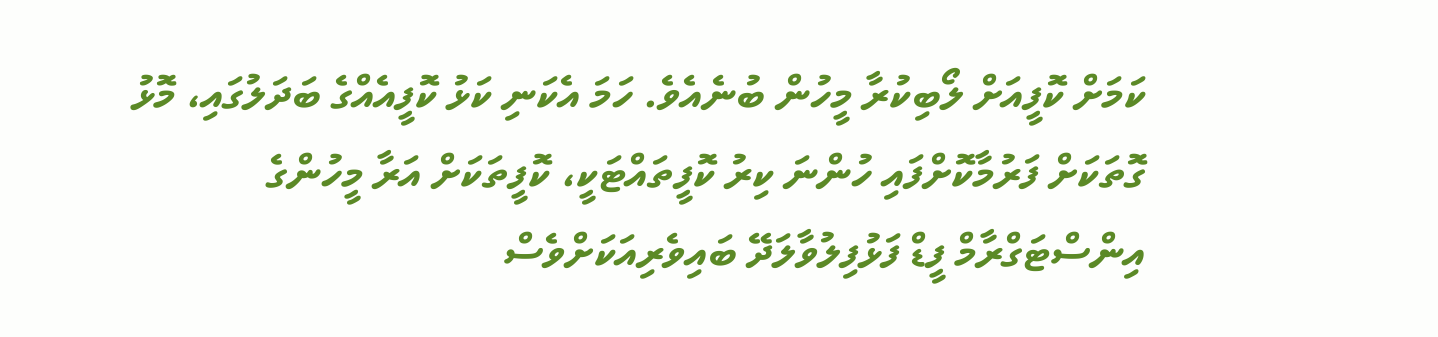ކަމަށް ކޮފީއަށް ލޯބިކުރާ މީހުން ބުނެއެވެ. ހަމަ އެކަނި ކަޅު ކޮފީއެއްގެ ބަދަލުގައި، މޮޅު ގޮތަކަށް ފަރުމާކޮށްފައި ހުންނަ ކިރު ކޮފީތައްޓަކީ، ކޮފީތަކަށް އަރާ މީހުންގެ އިންސްޓަގްރާމް ފީޑް ފަޅުފިލުވާލަދޭ ބައިވެރިއަކަށްވެސް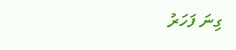ގިނަ ފަހަރު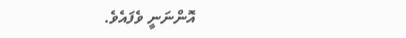އޮންނަނީ ވެފައެވެ.